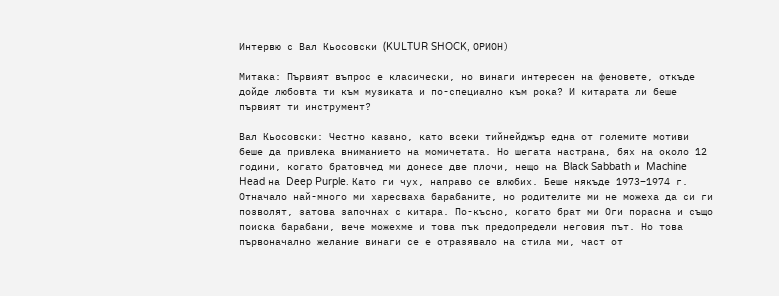Интервю с Вал Кьосовски (KULTUR SHOCK, ОРИОН)

Митака: Първият въпрос е класически, но винаги интересен на феновете, откъде дойде любовта ти към музиката и по-специално към рока? И китарата ли беше първият ти инструмент?

Вал Кьосовски: Честно казано, като всеки тийнейджър една от големите мотиви беше да привлека вниманието на момичетата. Но шегата настрана, бях на около 12 години, когато братовчед ми донесе две плочи, нещо на Black Sabbath и Machine Head на Deep Purple. Като ги чух, направо се влюбих. Беше някъде 1973–1974 г. Отначало най-много ми харесваха барабаните, но родителите ми не можеха да си ги позволят, затова започнах с китара. По-късно, когато брат ми Оги порасна и също поиска барабани, вече можехме и това пък предопредели неговия път. Но това първоначално желание винаги се е отразявало на стила ми, част от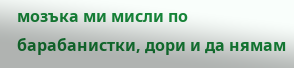мозъка ми мисли по барабанистки, дори и да нямам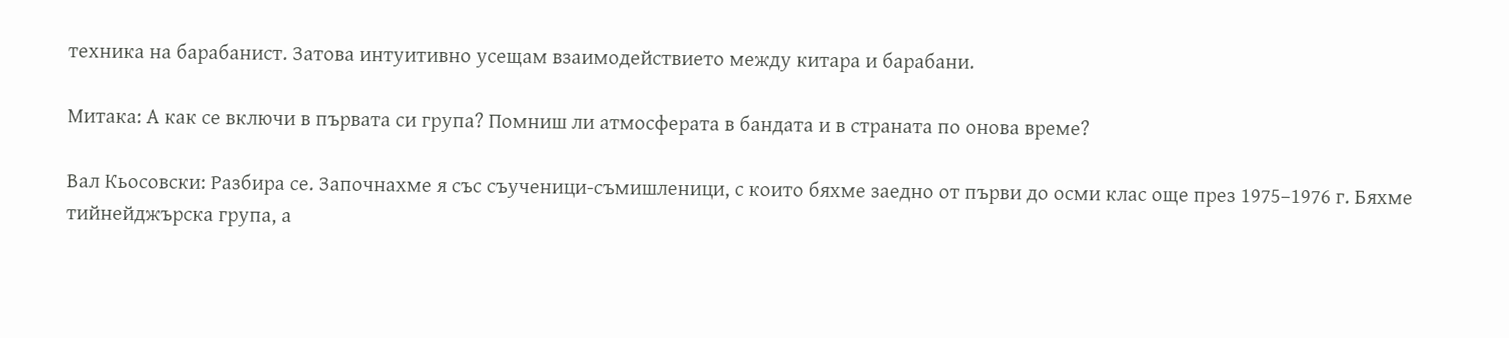техника на барабанист. Затова интуитивно усещам взаимодействието между китара и барабани.

Митака: А как се включи в първата си група? Помниш ли атмосферата в бандата и в страната по онова време?

Вал Кьосовски: Разбира се. Започнахме я със съученици-съмишленици, с които бяхме заедно от първи до осми клас още през 1975–1976 г. Бяхме тийнейджърска група, а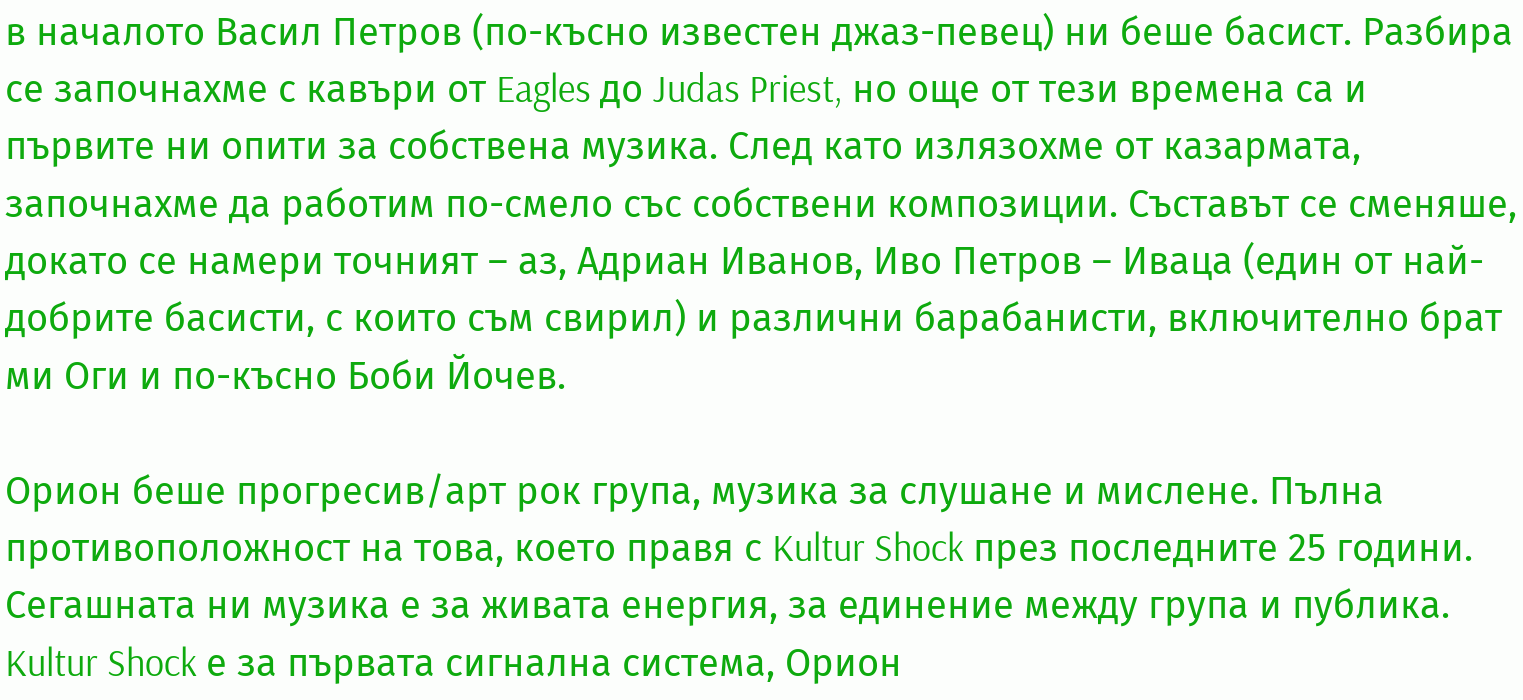в началото Васил Петров (по-късно известен джаз-певец) ни беше басист. Разбира се започнахме с кавъри от Eagles до Judas Priest, но още от тези времена са и първите ни опити за собствена музика. След като излязохме от казармата, започнахме да работим по-смело със собствени композиции. Съставът се сменяше, докато се намери точният – аз, Адриан Иванов, Иво Петров – Иваца (един от най-добрите басисти, с които съм свирил) и различни барабанисти, включително брат ми Оги и по-късно Боби Йочев.

Орион беше прогресив/арт рок група, музика за слушане и мислене. Пълна противоположност на това, което правя с Kultur Shock през последните 25 години. Сегашната ни музика е за живата енергия, за единение между група и публика. Kultur Shock е за първата сигнална система, Орион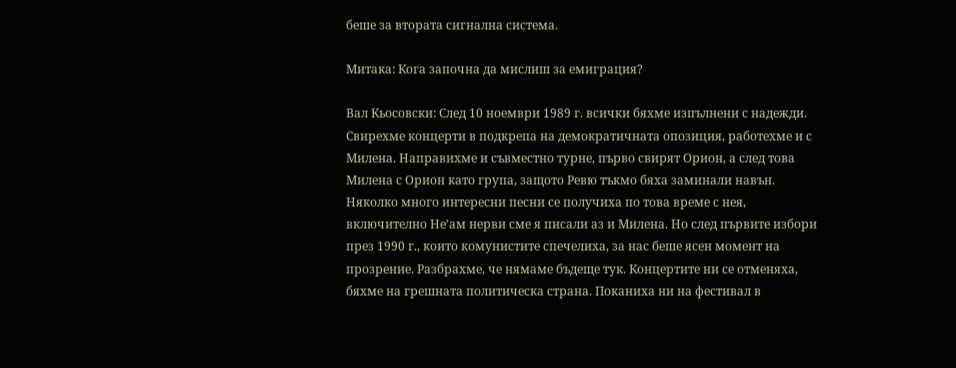беше за втората сигнална система.

Митака: Кога започна да мислиш за емиграция?

Вал Кьосовски: След 10 ноември 1989 г. всички бяхме изпълнени с надежди. Свирехме концерти в подкрепа на демократичната опозиция, работехме и с Милена. Направихме и съвместно турне, първо свирят Орион, а след това Милена с Орион като група, защото Ревю тъкмо бяха заминали навън. Няколко много интересни песни се получиха по това време с нея, включително Не’ам нерви сме я писали аз и Милена. Но след първите избори през 1990 г., които комунистите спечелиха, за нас беше ясен момент на прозрение. Разбрахме, че нямаме бъдеще тук. Концертите ни се отменяха, бяхме на грешната политическа страна. Поканиха ни на фестивал в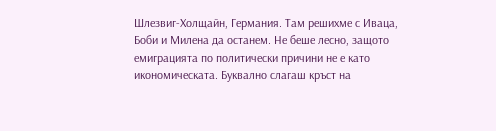Шлезвиг-Холщайн, Германия. Там решихме с Иваца, Боби и Милена да останем. Не беше лесно, защото емиграцията по политически причини не е като икономическата. Буквално слагаш кръст на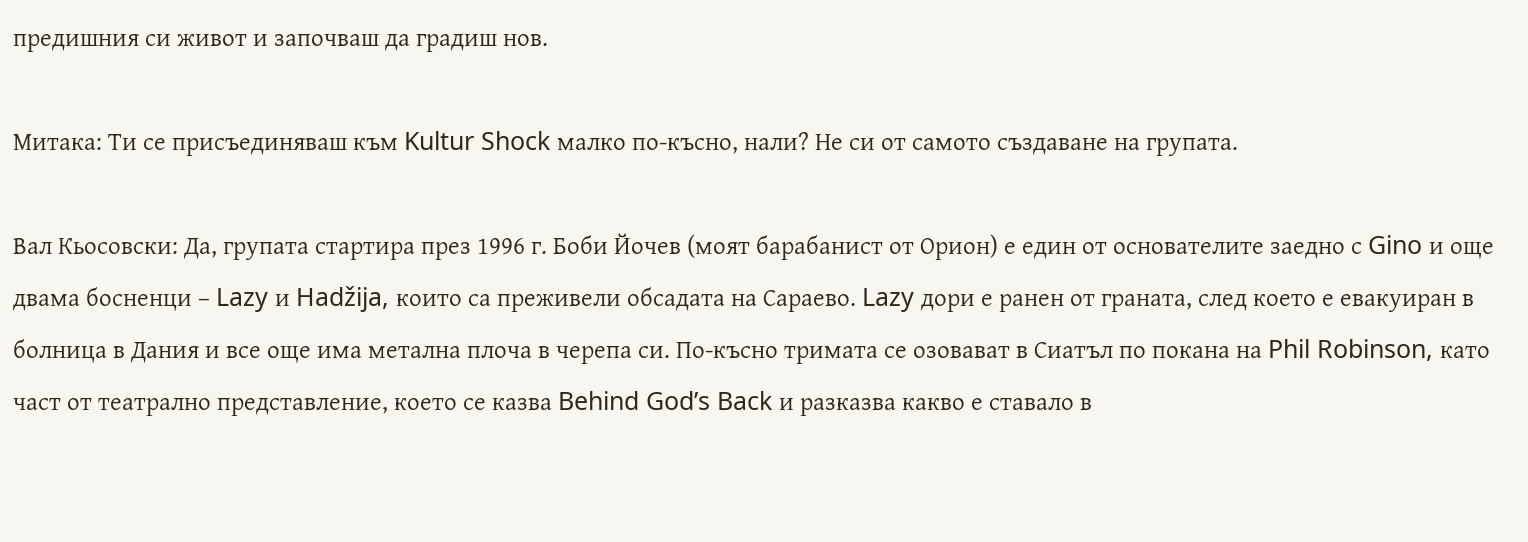предишния си живот и започваш да градиш нов.

Митака: Ти се присъединяваш към Kultur Shock малко по-късно, нали? Не си от самото създаване на групата.

Вал Кьосовски: Да, групата стартира през 1996 г. Боби Йочев (моят барабанист от Орион) е един от основателите заедно с Gino и още двама босненци – Lazy и Hadžija, които са преживели обсадата на Сараево. Lazy дори е ранен от граната, след което е евакуиран в болница в Дания и все още има метална плоча в черепа си. По-късно тримата се озовават в Сиатъл по покана на Phil Robinson, като част от театрално представление, което се казва Behind God’s Back и разказва какво е ставало в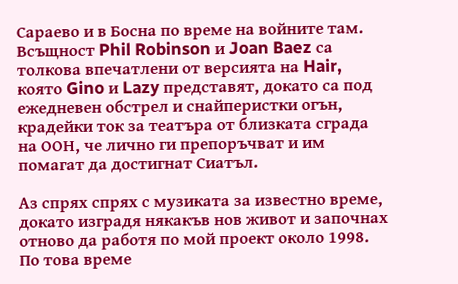Сараево и в Босна по време на войните там. Всъщност Phil Robinson и Joan Baez са толкова впечатлени от версията на Hair, която Gino и Lazy представят, докато са под ежедневен обстрел и снайперистки огън, крадейки ток за театъра от близката сграда на ООН, че лично ги препоръчват и им помагат да достигнат Сиатъл.

Аз спрях спрях с музиката за известно време, докато изградя някакъв нов живот и започнах отново да работя по мой проект около 1998. По това време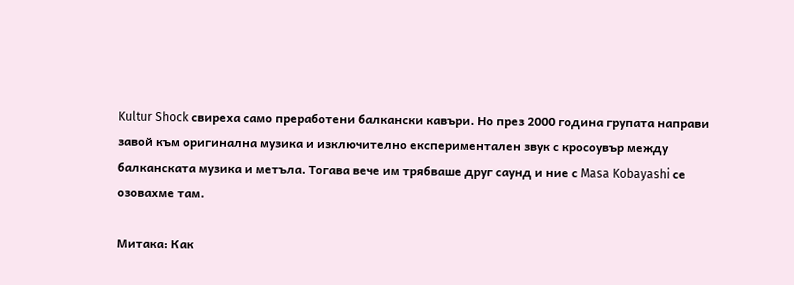Kultur Shock свиреха само преработени балкански кавъри. Но през 2000 година групата направи завой към оригинална музика и изключително експериментален звук с кросоувър между балканската музика и метъла. Тогава вече им трябваше друг саунд и ние с Masa Kobayashi се озовахме там.

Митака: Как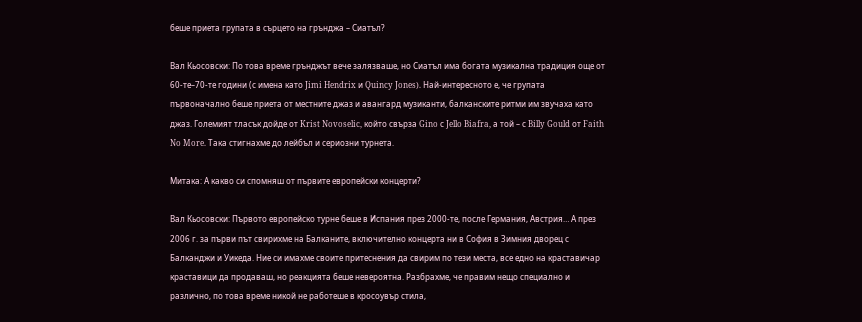беше приета групата в сърцето на грънджа – Сиатъл?

Вал Кьосовски: По това време грънджът вече залязваше, но Сиатъл има богата музикална традиция още от 60-те–70-те години (с имена като Jimi Hendrix и Quincy Jones). Най-интересното е, че групата първоначално беше приета от местните джаз и авангард музиканти, балканските ритми им звучаха като джаз. Големият тласък дойде от Krist Novoselic, който свърза Gino с Jello Biafra, а той – с Billy Gould от Faith No More. Така стигнахме до лейбъл и сериозни турнета.

Митака: А какво си спомняш от първите европейски концерти?

Вал Кьосовски: Първото европейско турне беше в Испания през 2000-те, после Германия, Австрия… А през 2006 г. за първи път свирихме на Балканите, включително концерта ни в София в Зимния дворец с Балканджи и Уикеда. Ние си имахме своите притеснения да свирим по тези места, все едно на краставичар краставици да продаваш, но реакцията беше невероятна. Разбрахме, че правим нещо специално и различно, по това време никой не работеше в кросоувър стила,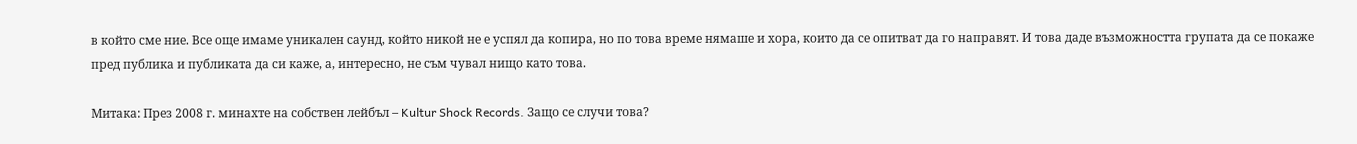в който сме ние. Все още имаме уникален саунд, който никой не е успял да копира, но по това време нямаше и хора, които да се опитват да го направят. И това даде възможността групата да се покаже пред публика и публиката да си каже, а, интересно, не съм чувал нищо като това.

Митака: През 2008 г. минахте на собствен лейбъл – Kultur Shock Records. Защо се случи това?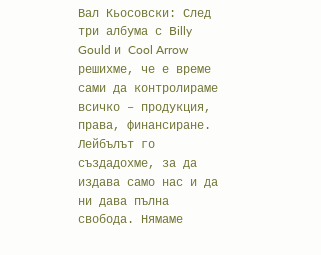Вал Кьосовски: След три албума с Billy Gould и Cool Arrow решихме, че е време сами да контролираме всичко – продукция, права, финансиране. Лейбълът го създадохме, за да издава само нас и да ни дава пълна свобода. Нямаме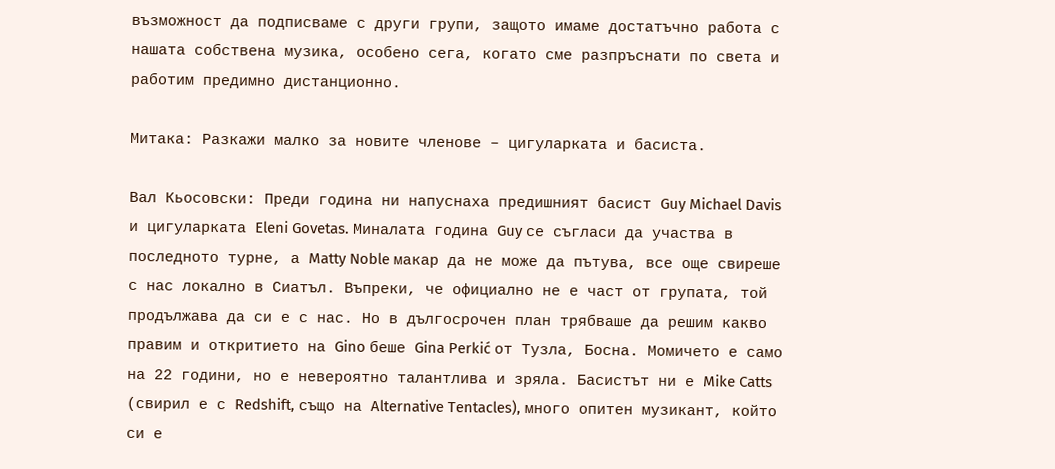възможност да подписваме с други групи, защото имаме достатъчно работа с нашата собствена музика, особено сега, когато сме разпръснати по света и работим предимно дистанционно.

Митака: Разкажи малко за новите членове – цигуларката и басиста.

Вал Кьосовски: Преди година ни напуснаха предишният басист Guy Michael Davis и цигуларката Eleni Govetas. Миналата година Guy се съгласи да участва в последното турне, а Matty Noble макар да не може да пътува, все още свиреше с нас локално в Сиатъл. Въпреки, че официално не е част от групата, той продължава да си е с нас. Но в дългосрочен план трябваше да решим какво правим и откритието на Gino беше Gina Perkić от Тузла, Босна. Момичето е само на 22 години, но е невероятно талантлива и зряла. Басистът ни е Mike Catts (свирил е с Redshift, също на Alternative Tentacles), много опитен музикант, който си е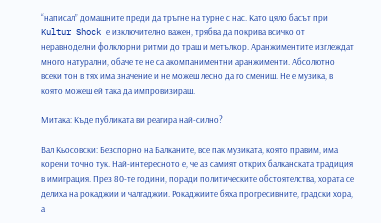“написал” домашните преди да тръгне на турне с нас. Като цяло басът при Kultur Shock е изключително важен, трябва да покрива всичко от неравноделни фолклорни ритми до траш и метълкор. Аранжиментите изглеждат много натурални, обаче те не са акомпаниментни аранжименти. Абсолютно всеки тон в тях има значение и не можеш лесно да го смениш. Не е музика, в която можеш ей така да импровизираш.

Митака: Къде публиката ви реагира най-силно?

Вал Кьосовски: Безспорно на Балканите, все пак музиката, която правим, има корени точно тук. Най-интересното е, че аз самият открих балканската традиция в имиграция. През 80-те години, поради политическите обстоятелства, хората се делиха на рокаджии и чалгаджии. Рокаджиите бяха прогресивните, градски хора, а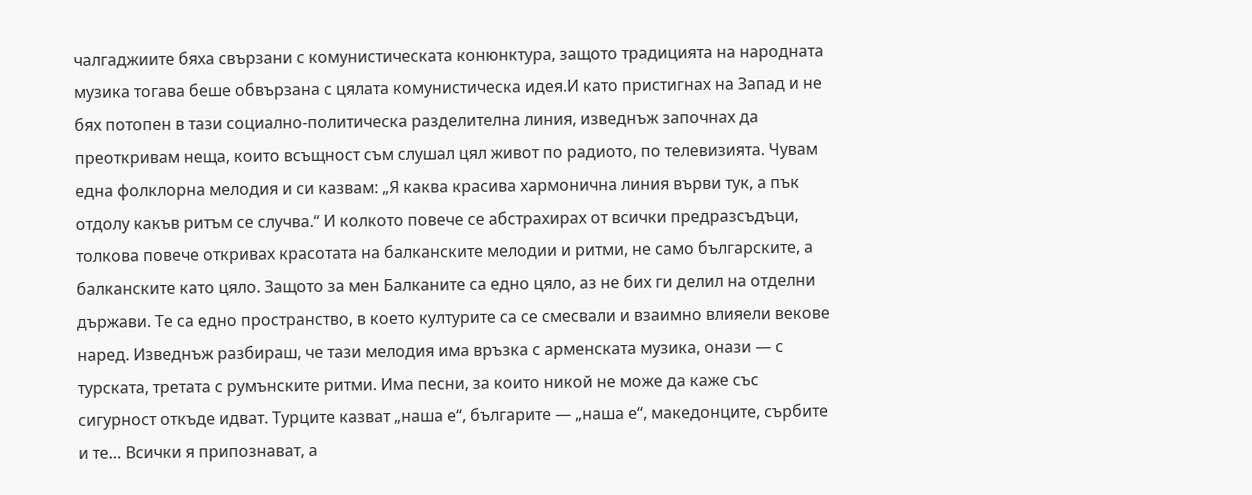чалгаджиите бяха свързани с комунистическата конюнктура, защото традицията на народната музика тогава беше обвързана с цялата комунистическа идея.И като пристигнах на Запад и не бях потопен в тази социално-политическа разделителна линия, изведнъж започнах да преоткривам неща, които всъщност съм слушал цял живот по радиото, по телевизията. Чувам една фолклорна мелодия и си казвам: „Я каква красива хармонична линия върви тук, а пък отдолу какъв ритъм се случва.“ И колкото повече се абстрахирах от всички предразсъдъци, толкова повече откривах красотата на балканските мелодии и ритми, не само българските, а балканските като цяло. Защото за мен Балканите са едно цяло, аз не бих ги делил на отделни държави. Те са едно пространство, в което културите са се смесвали и взаимно влияели векове наред. Изведнъж разбираш, че тази мелодия има връзка с арменската музика, онази — с турската, третата с румънските ритми. Има песни, за които никой не може да каже със сигурност откъде идват. Турците казват „наша е“, българите — „наша е“, македонците, сърбите и те… Всички я припознават, а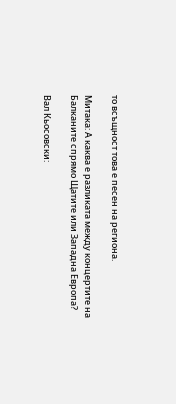то всъщност това е песен на региона.

Митака: А каква е разликата между концертите на Балканите спрямо Щатите или Западна Европа?

Вал Кьосовски: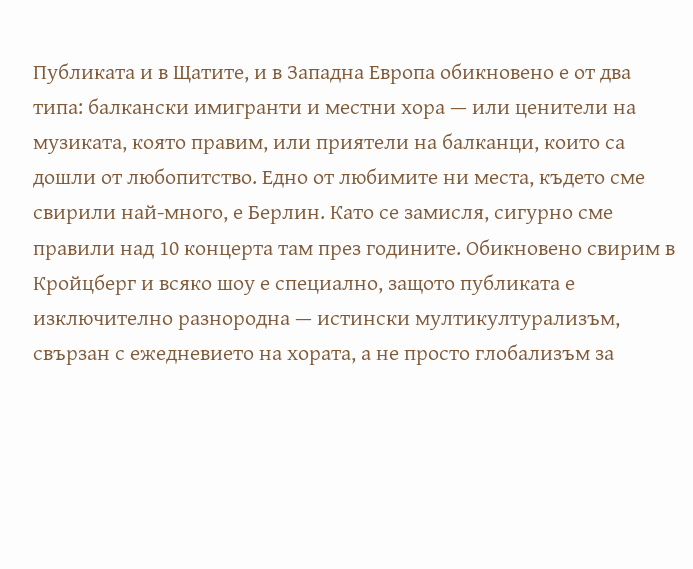Публиката и в Щатите, и в Западна Европа обикновено е от два типа: балкански имигранти и местни хора — или ценители на музиката, която правим, или приятели на балканци, които са дошли от любопитство. Едно от любимите ни места, където сме свирили най-много, е Берлин. Като се замисля, сигурно сме правили над 10 концерта там през годините. Обикновено свирим в Кройцберг и всяко шоу е специално, защото публиката е изключително разнородна — истински мултикултурализъм, свързан с ежедневието на хората, а не просто глобализъм за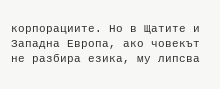корпорациите. Но в Щатите и Западна Европа, ако човекът не разбира езика, му липсва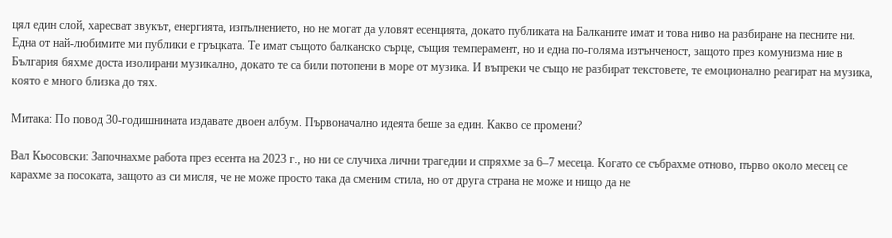цял един слой, харесват звукът, енергията, изпълнението, но не могат да уловят есенцията, докато публиката на Балканите имат и това ниво на разбиране на песните ни. Една от най-любимите ми публики е гръцката. Те имат същото балканско сърце, същия темперамент, но и една по-голяма изтънченост, защото през комунизма ние в България бяхме доста изолирани музикално, докато те са били потопени в море от музика. И въпреки че също не разбират текстовете, те емоционално реагират на музика, която е много близка до тях.

Митака: По повод 30-годишнината издавате двоен албум. Първоначално идеята беше за един. Какво се промени?

Вал Кьосовски: Започнахме работа през есента на 2023 г., но ни се случиха лични трагедии и спряхме за 6–7 месеца. Когато се събрахме отново, първо около месец се карахме за посоката, защото аз си мисля, че не може просто така да сменим стила, но от друга страна не може и нищо да не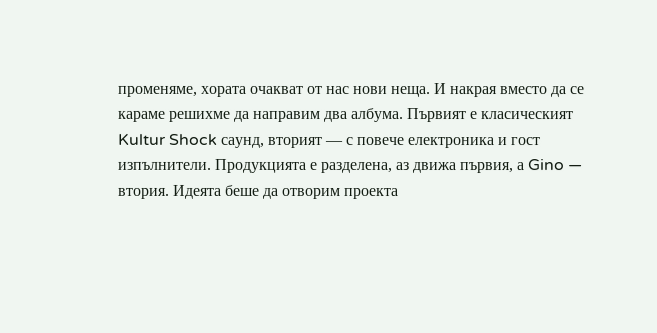променяме, хората очакват от нас нови неща. И накрая вместо да се караме решихме да направим два албума. Първият е класическият Kultur Shock саунд, вторият — с повече електроника и гост изпълнители. Продукцията е разделена, аз движа първия, а Gino — втория. Идеята беше да отворим проекта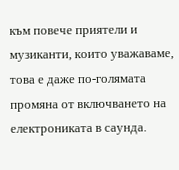към повече приятели и музиканти, които уважаваме, това е даже по-голямата промяна от включването на електрониката в саунда.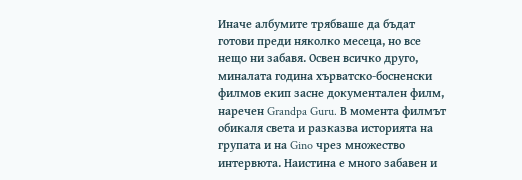Иначе албумите трябваше да бъдат готови преди няколко месеца, но все нещо ни забавя. Освен всичко друго, миналата година хърватско-босненски филмов екип засне документален филм, наречен Grandpa Guru. В момента филмът обикаля света и разказва историята на групата и на Gino чрез множество интервюта. Наистина е много забавен и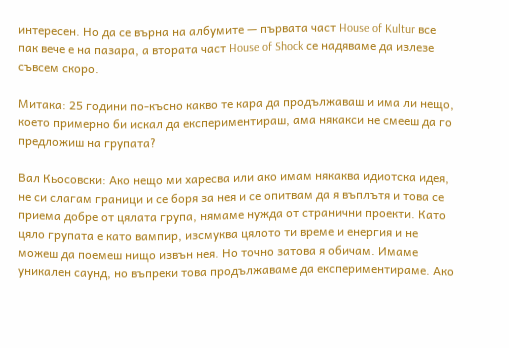интересен. Но да се върна на албумите — първата част House of Kultur все пак вече е на пазара, а втората част House of Shock се надяваме да излезе съвсем скоро.

Митака: 25 години по-късно какво те кара да продължаваш и има ли нещо, което примерно би искал да експериментираш, ама някакси не смееш да го предложиш на групата?

Вал Кьосовски: Ако нещо ми харесва или ако имам някаква идиотска идея, не си слагам граници и се боря за нея и се опитвам да я въплътя и това се приема добре от цялата група, нямаме нужда от странични проекти. Като цяло групата е като вампир, изсмуква цялото ти време и енергия и не можеш да поемеш нищо извън нея. Но точно затова я обичам. Имаме уникален саунд, но въпреки това продължаваме да експериментираме. Ако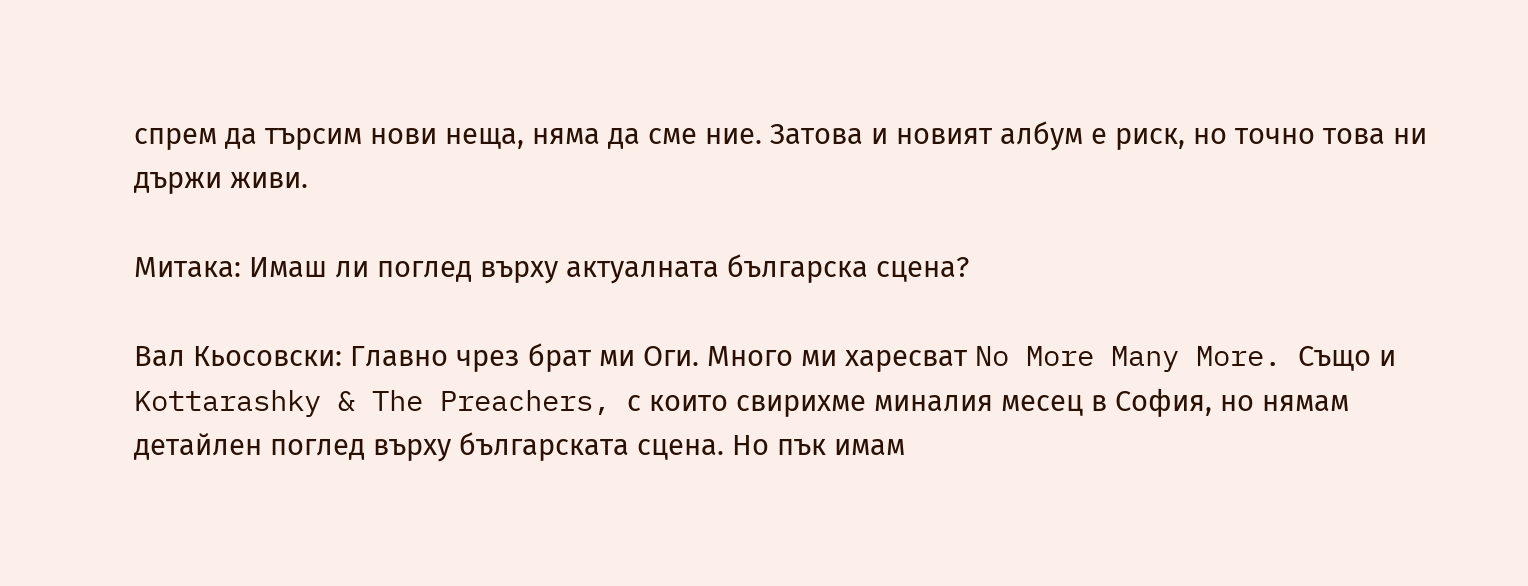спрем да търсим нови неща, няма да сме ние. Затова и новият албум е риск, но точно това ни държи живи.

Митака: Имаш ли поглед върху актуалната българска сцена?

Вал Кьосовски: Главно чрез брат ми Оги. Много ми харесват No More Many More. Също и Kottarashky & The Preachers, с които свирихме миналия месец в София, но нямам детайлен поглед върху българската сцена. Но пък имам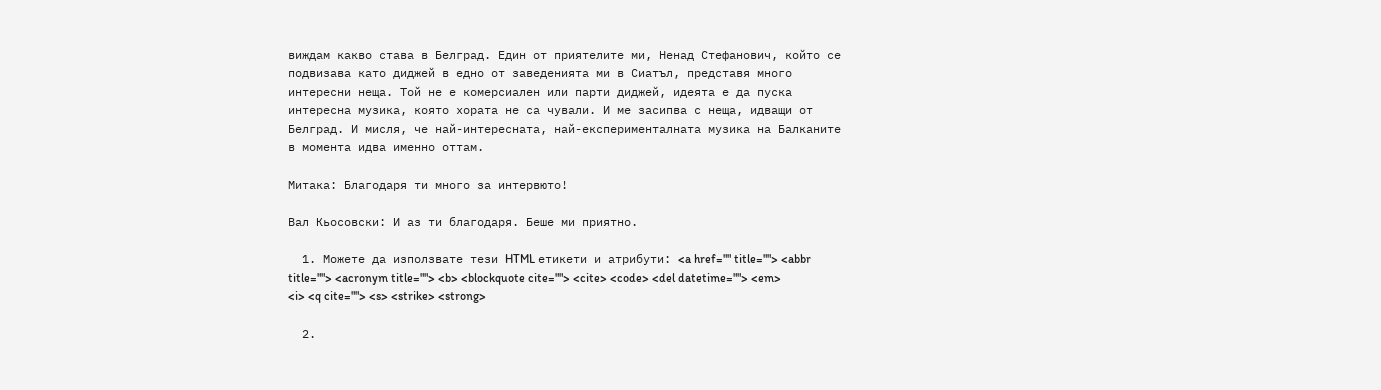виждам какво става в Белград. Един от приятелите ми, Ненад Стефанович, който се подвизава като диджей в едно от заведенията ми в Сиатъл, представя много интересни неща. Той не е комерсиален или парти диджей, идеята е да пуска интересна музика, която хората не са чували. И ме засипва с неща, идващи от Белград. И мисля, че най-интересната, най-експерименталната музика на Балканите в момента идва именно оттам.

Митака: Благодаря ти много за интервюто!

Вал Кьосовски: И аз ти благодаря. Беше ми приятно.

  1. Можете да използвате тези HTML етикети и атрибути: <a href="" title=""> <abbr title=""> <acronym title=""> <b> <blockquote cite=""> <cite> <code> <del datetime=""> <em> <i> <q cite=""> <s> <strike> <strong>

  2.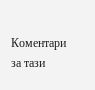Коментари за тази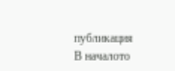публикация
В началото